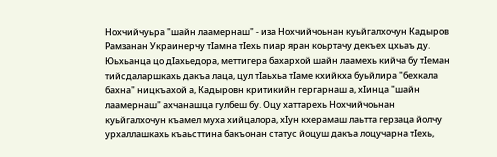Нохчийчуьра "шайн лаамернаш" - иза Нохчийчоьнан куьйгалхочун Кадыров Рамзанан Украинерчу тIамна тIехь пиар яран коьртачу декъех цхьаъ ду. Юьхьанца цо дIахьедора, меттигера бахархой шайн лаамехь кийча бу тIеман тийсдаларшкахь дакъа лаца, цул тIаьхьа тIаме кхийкха буьйлира "бехкала бахна" ницкъахой а, Кадыровн критикийн гергарнаш а, хIинца "шайн лаамернаш" ахчанашца гулбеш бу. Оцу хаттарехь Нохчийчоьнан куьйгалхочун къамел муха хийцалора, хIун кхерамаш лаьтта герзаца йолчу урхаллашкахь къаьсттина бакъонан статус йоцуш дакъа лоцучарна тIехь,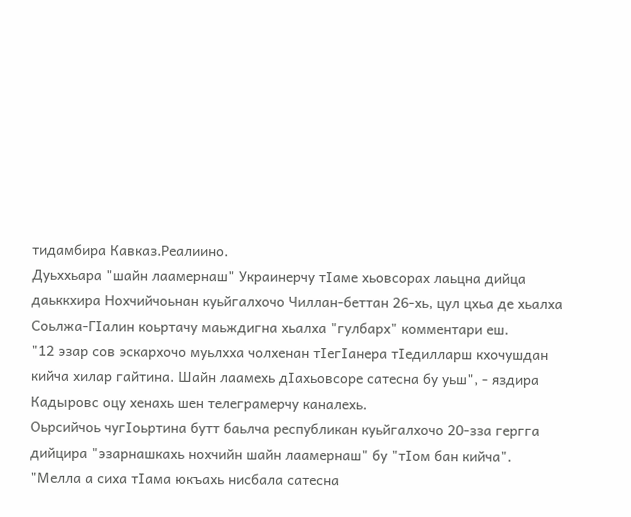тидамбира Кавказ.Реалиино.
Дуьххьара "шайн лаамернаш" Украинерчу тIаме хьовсорах лаьцна дийца даьккхира Нохчийчоьнан куьйгалхочо Чиллан-беттан 26-хь, цул цхьа де хьалха Соьлжа-ГIалин коьртачу маьждигна хьалха "гулбарх" комментари еш.
"12 эзар сов эскархочо муьлхха чолхенан тIегIанера тIедилларш кхочушдан кийча хилар гайтина. Шайн лаамехь дIахьовсоре сатесна бу уьш", - яздира Кадыровс оцу хенахь шен телеграмерчу каналехь.
Оьрсийчоь чугIоьртина бутт баьлча республикан куьйгалхочо 20-зза гергга дийцира "эзарнашкахь нохчийн шайн лаамернаш" бу "тIом бан кийча".
"Мелла а сиха тIама юкъахь нисбала сатесна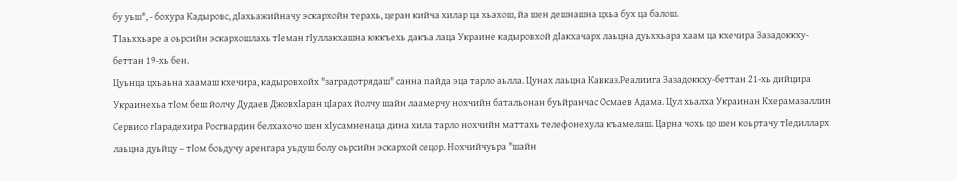бу уьш", - бохура Кадыровс, дIахьажийначу эскархойн терахь, церан кийча хилар ца хьахош, йа шен дешнашна цхьа бух ца балош.
ТIаьххьаре а оьрсийн эскархошлахь тIеман гIуллакхашна юккъехь дакъа лаца Украине кадыровхой дIакхачарх лаьцна дуьххьара хаам ца кхечира Зазадоккху-беттан 19-хь бен.
Цуьнца цхьаьна хаамаш кхечира, кадыровхойх "заградотрядаш" санна пайда эца тарло аьлла. Цунах лаьцна Кавказ.Реалиига Зазадоккху-беттан 21-хь дийцира Украинехьа тIом беш йолчу Дудаев ДжовхIаран цIарах йолчу шайн лаамерчу нохчийн батальонан буьйранчас Осмаев Адама. Цул хьалха Украинан Кхерамазаллин Сервисо гIарадехира Росгвардин белхахочо шен хIусамненаца дина хила тарло нохчийн маттахь телефонехула къамелаш. Царна чохь цо шен коьртачу тIедилларх лаьцна дуьйцу – тIом боьдучу аренгара уьдуш болу оьрсийн эскархой сецор. Нохчийчуьра "шайн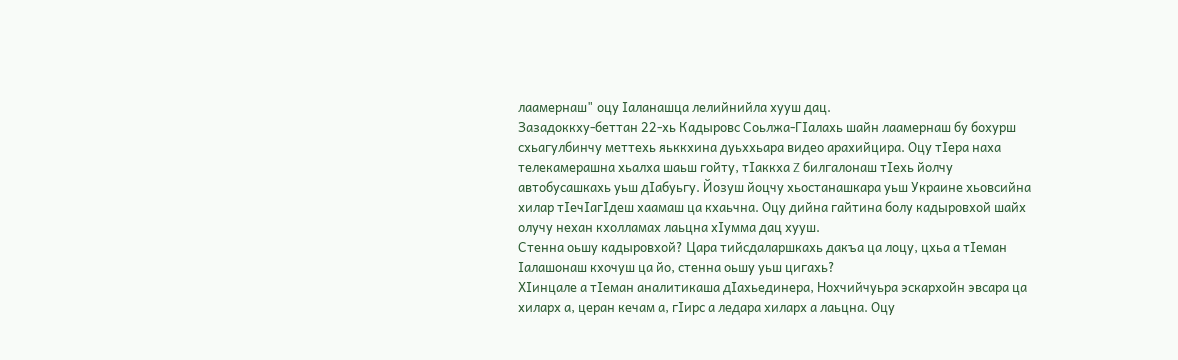лаамернаш" оцу Iаланашца лелийнийла хууш дац.
Зазадоккху-беттан 22-хь Кадыровс Соьлжа-ГIалахь шайн лаамернаш бу бохурш схьагулбинчу меттехь яьккхина дуьххьара видео арахийцира. Оцу тIера наха телекамерашна хьалха шаьш гойту, тIаккха Z билгалонаш тIехь йолчу автобусашкахь уьш дIабуьгу. Йозуш йоцчу хьостанашкара уьш Украине хьовсийна хилар тIечIагIдеш хаамаш ца кхаьчна. Оцу дийна гайтина болу кадыровхой шайх олучу нехан кхолламах лаьцна хIумма дац хууш.
Стенна оьшу кадыровхой? Цара тийсдаларшкахь дакъа ца лоцу, цхьа а тIеман Iалашонаш кхочуш ца йо, стенна оьшу уьш цигахь?
ХIинцале а тIеман аналитикаша дIахьединера, Нохчийчуьра эскархойн эвсара ца хиларх а, церан кечам а, гIирс а ледара хиларх а лаьцна. Оцу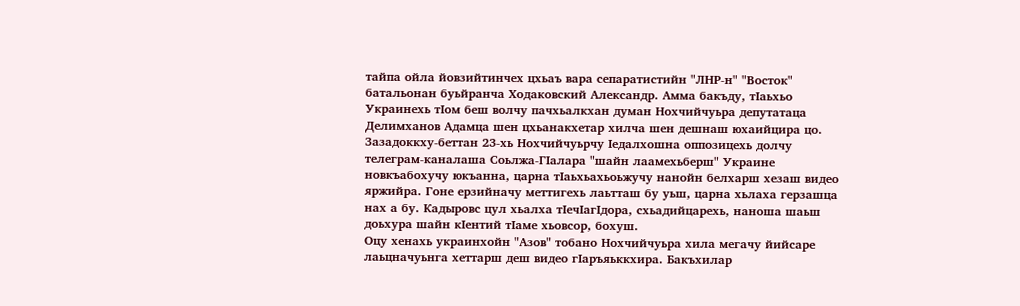тайпа ойла йовзийтинчех цхьаъ вара сепаратистийн "ЛНР-н" "Восток" батальонан буьйранча Ходаковский Александр. Амма бакъду, тIаьхьо Украинехь тIом беш волчу пачхьалкхан думан Нохчийчуьра депутатаца Делимханов Адамца шен цхьанакхетар хилча шен дешнаш юхаийцира цо.
Зазадоккху-беттан 23-хь Нохчийчуьрчу Iедалхошна оппозицехь долчу телеграм-каналаша Соьлжа-ГIалара "шайн лаамехьберш" Украине новкъабохучу юкъанна, царна тIаьхьахьоьжучу нанойн белхарш хезаш видео яржийра. Гоне ерзийначу меттигехь лаьтташ бу уьш, царна хьлаха герзашца нах а бу. Кадыровс цул хьалха тIечIагIдора, схьадийцарехь, наноша шаьш доьхура шайн кIентий тIаме хьовсор, бохуш.
Оцу хенахь украинхойн "Азов" тобано Нохчийчуьра хила мегачу йийсаре лаьцначуьнга хеттарш деш видео гIаръяьккхира. Бакъхилар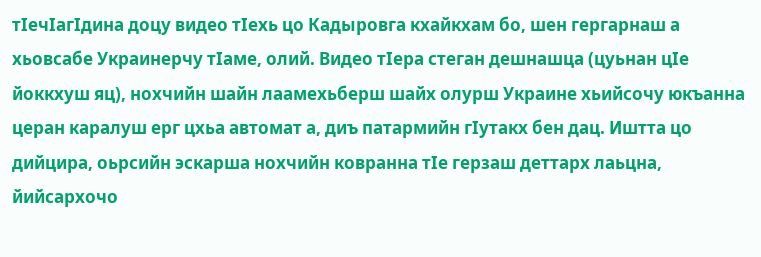тIечIагIдина доцу видео тIехь цо Кадыровга кхайкхам бо, шен гергарнаш а хьовсабе Украинерчу тIаме, олий. Видео тIера стеган дешнашца (цуьнан цIе йоккхуш яц), нохчийн шайн лаамехьберш шайх олурш Украине хьийсочу юкъанна церан каралуш ерг цхьа автомат а, диъ патармийн гIутакх бен дац. Иштта цо дийцира, оьрсийн эскарша нохчийн ковранна тIе герзаш деттарх лаьцна, йийсархочо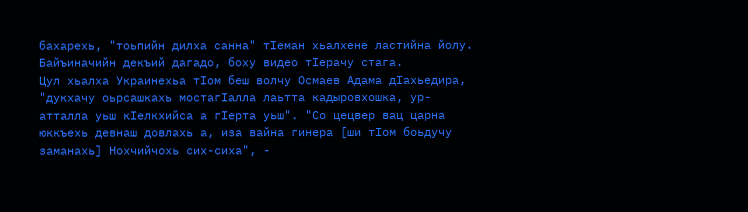бахарехь, "тоьпийн дилха санна" тIеман хьалхене ластийна йолу. Байъиначийн декъий дагадо, боху видео тIерачу стага.
Цул хьалха Украинехьа тIом беш волчу Осмаев Адама дIахьедира, "дукхачу оьрсашкахь мостагIалла лаьтта кадыровхошка, ур-атталла уьш кIелкхийса а гIерта уьш". "Со цецвер вац царна юккъехь девнаш довлахь а, иза вайна гинера [ши тIом боьдучу заманахь] Нохчийчохь сих-сиха", -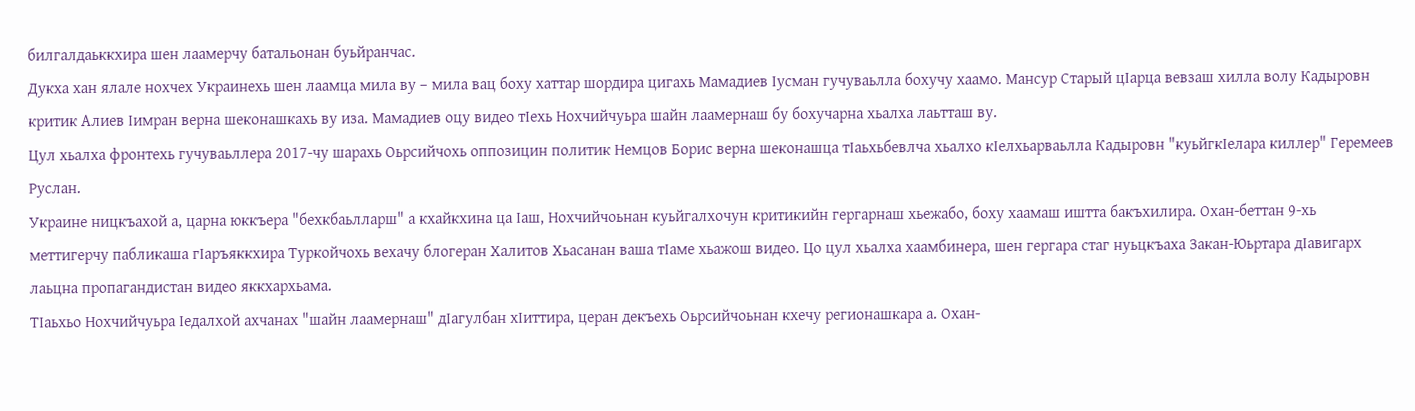билгалдаьккхира шен лаамерчу батальонан буьйранчас.
Дукха хан ялале нохчех Украинехь шен лаамца мила ву – мила вац боху хаттар шордира цигахь Мамадиев Iусман гучуваьлла бохучу хаамо. Мансур Старый цIарца вевзаш хилла волу Кадыровн критик Алиев Iимран верна шеконашкахь ву иза. Мамадиев оцу видео тIехь Нохчийчуьра шайн лаамернаш бу бохучарна хьалха лаьтташ ву.
Цул хьалха фронтехь гучуваьллера 2017-чу шарахь Оьрсийчохь оппозицин политик Немцов Борис верна шеконашца тIаьхьбевлча хьалхо кIелхьарваьлла Кадыровн "куьйгкIелара киллер" Геремеев Руслан.
Украине ницкъахой а, царна юккъера "бехкбаьлларш" а кхайкхина ца Iаш, Нохчийчоьнан куьйгалхочун критикийн гергарнаш хьежабо, боху хаамаш иштта бакъхилира. Охан-беттан 9-хь меттигерчу пабликаша гIаръяккхира Туркойчохь вехачу блогеран Халитов Хьасанан ваша тIаме хьажош видео. Цо цул хьалха хаамбинера, шен гергара стаг нуьцкъаха Закан-Юьртара дIавигарх лаьцна пропагандистан видео яккхархьама.
ТIаьхьо Нохчийчуьра Iедалхой ахчанах "шайн лаамернаш" дIагулбан хIиттира, церан декъехь Оьрсийчоьнан кхечу регионашкара а. Охан-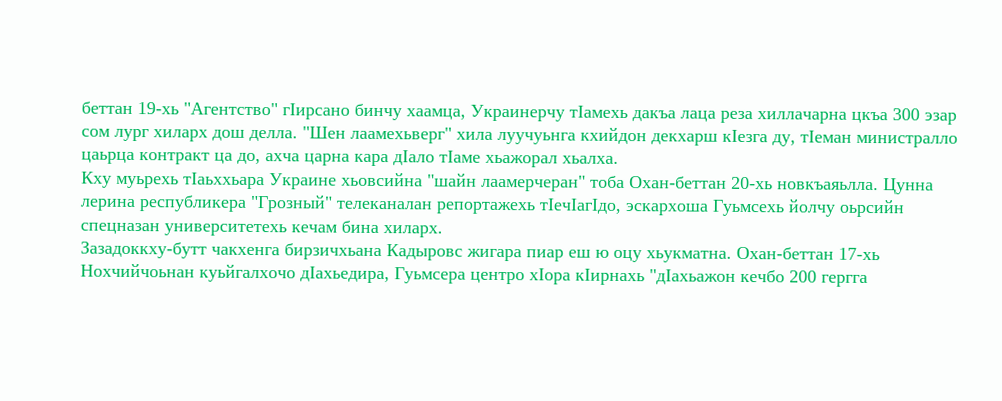беттан 19-хь "Агентство" гIирсано бинчу хаамца, Украинерчу тIамехь дакъа лаца реза хиллачарна цкъа 300 эзар сом лург хиларх дош делла. "Шен лаамехьверг" хила луучуьнга кхийдон декхарш кIезга ду, тIеман министралло цаьрца контракт ца до, ахча царна кара дIало тIаме хьажорал хьалха.
Кху муьрехь тIаьххьара Украине хьовсийна "шайн лаамерчеран" тоба Охан-беттан 20-хь новкъаяьлла. Цунна лерина республикера "Грозный" телеканалан репортажехь тIечIагIдо, эскархоша Гуьмсехь йолчу оьрсийн спецназан университетехь кечам бина хиларх.
Зазадоккху-бутт чакхенга бирзичхьана Кадыровс жигара пиар еш ю оцу хьукматна. Охан-беттан 17-хь Нохчийчоьнан куьйгалхочо дIахьедира, Гуьмсера центро хIора кIирнахь "дIахьажон кечбо 200 гергга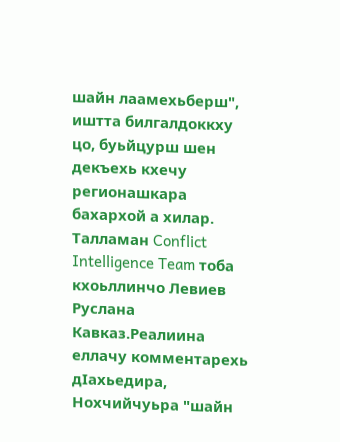шайн лаамехьберш", иштта билгалдоккху цо, буьйцурш шен декъехь кхечу регионашкара бахархой а хилар.
Талламан Conflict Intelligence Team тоба кхоьллинчо Левиев Руслана Кавказ.Реалиина еллачу комментарехь дIахьедира, Нохчийчуьра "шайн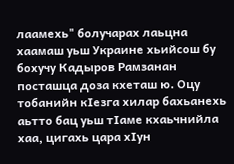лаамехь" болучарах лаьцна хаамаш уьш Украине хьийсош бу бохучу Кадыров Рамзанан посташца доза кхеташ ю. Оцу тобанийн кIезга хилар бахьанехь аьтто бац уьш тIаме кхаьчнийла хаа, цигахь цара хIун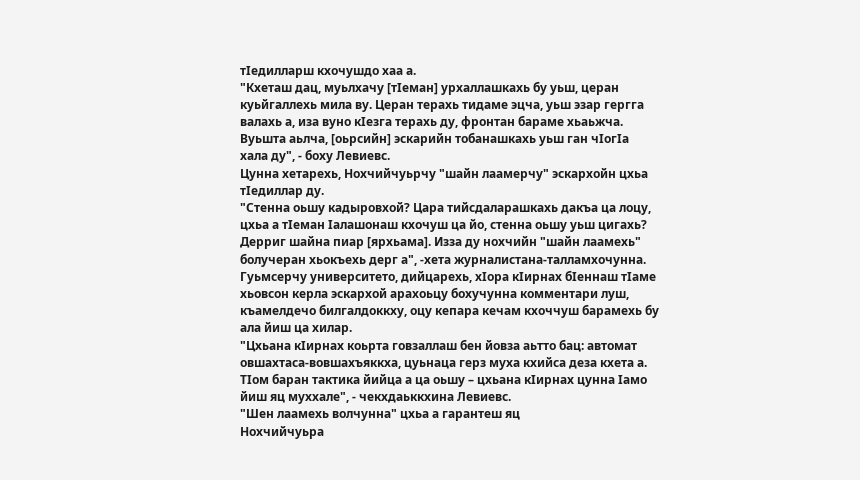тIедилларш кхочушдо хаа а.
"Кхеташ дац, муьлхачу [тIеман] урхаллашкахь бу уьш, церан куьйгаллехь мила ву. Церан терахь тидаме эцча, уьш эзар гергга валахь а, иза вуно кIезга терахь ду, фронтан бараме хьаьжча. Вуьшта аьлча, [оьрсийн] эскарийн тобанашкахь уьш ган чIогIа хала ду", - боху Левиевс.
Цунна хетарехь, Нохчийчуьрчу "шайн лаамерчу" эскархойн цхьа тIедиллар ду.
"Стенна оьшу кадыровхой? Цара тийсдаларашкахь дакъа ца лоцу, цхьа а тIеман Iалашонаш кхочуш ца йо, стенна оьшу уьш цигахь? Дерриг шайна пиар [ярхьама]. Изза ду нохчийн "шайн лаамехь" болучеран хьокъехь дерг а", -хета журналистана-талламхочунна.
Гуьмсерчу университето, дийцарехь, хIора кIирнах бIеннаш тIаме хьовсон керла эскархой арахоьцу бохучунна комментари луш, къамелдечо билгалдоккху, оцу кепара кечам кхоччуш барамехь бу ала йиш ца хилар.
"Цхьана кIирнах коьрта говзаллаш бен йовза аьтто бац: автомат овшахтаса-вовшахъяккха, цуьнаца герз муха кхийса деза кхета а. ТIом баран тактика йийца а ца оьшу – цхьана кIирнах цунна Iамо йиш яц муххале", - чекхдаьккхина Левиевс.
"Шен лаамехь волчунна" цхьа а гарантеш яц
Нохчийчуьра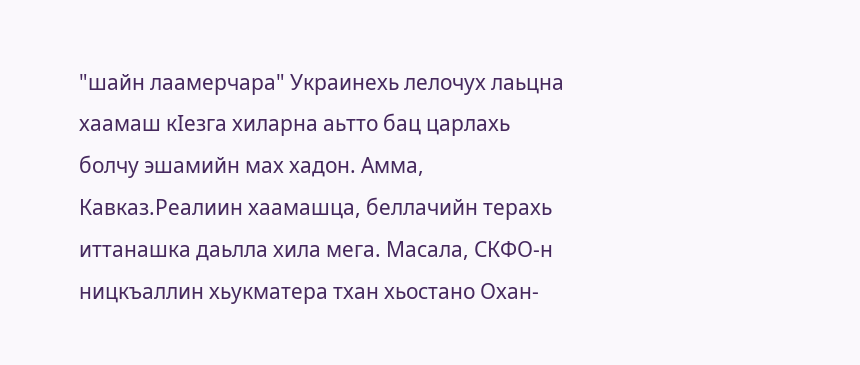"шайн лаамерчара" Украинехь лелочух лаьцна хаамаш кIезга хиларна аьтто бац царлахь болчу эшамийн мах хадон. Амма, Кавказ.Реалиин хаамашца, беллачийн терахь иттанашка даьлла хила мега. Масала, СКФО-н ницкъаллин хьукматера тхан хьостано Охан-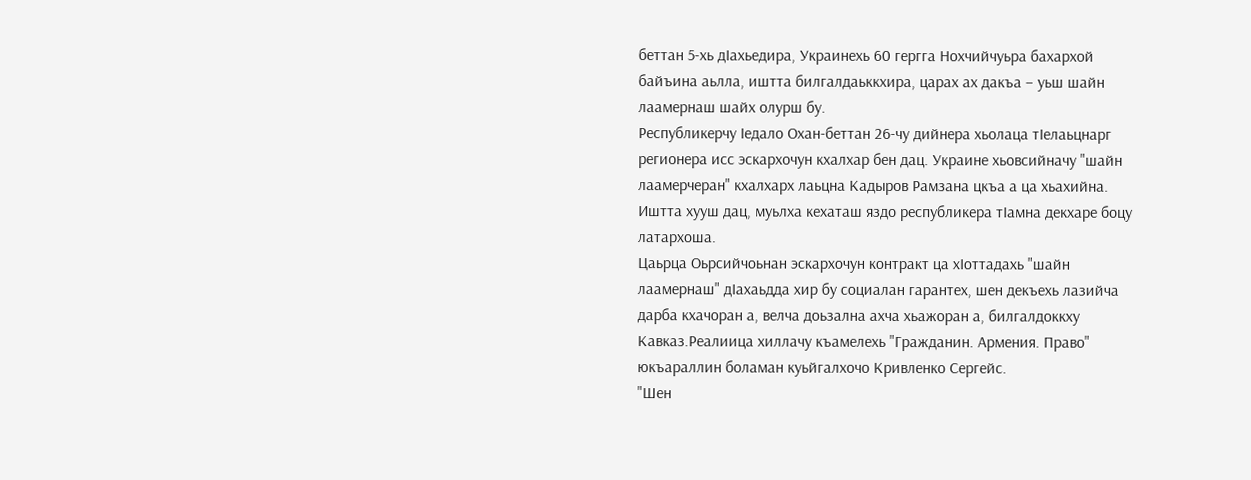беттан 5-хь дIахьедира, Украинехь 60 гергга Нохчийчуьра бахархой байъина аьлла, иштта билгалдаьккхира, царах ах дакъа – уьш шайн лаамернаш шайх олурш бу.
Республикерчу Iедало Охан-беттан 26-чу дийнера хьолаца тIелаьцнарг регионера исс эскархочун кхалхар бен дац. Украине хьовсийначу "шайн лаамерчеран" кхалхарх лаьцна Кадыров Рамзана цкъа а ца хьахийна. Иштта хууш дац, муьлха кехаташ яздо республикера тIамна декхаре боцу латархоша.
Цаьрца Оьрсийчоьнан эскархочун контракт ца хIоттадахь "шайн лаамернаш" дIахаьдда хир бу социалан гарантех, шен декъехь лазийча дарба кхачоран а, велча доьзална ахча хьажоран а, билгалдоккху Кавказ.Реалиица хиллачу къамелехь "Гражданин. Армения. Право" юкъараллин боламан куьйгалхочо Кривленко Сергейс.
"Шен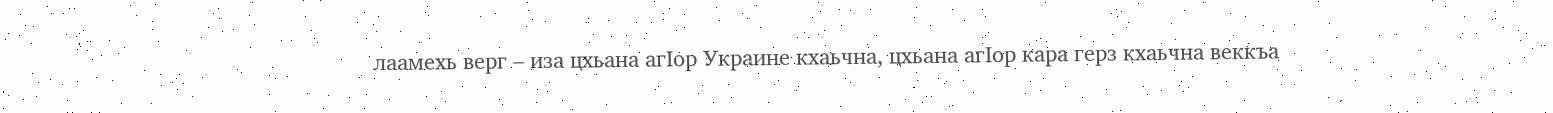лаамехь верг – иза цхьана агIор Украине кхаьчна, цхьана агIор кара герз кхаьчна веккъа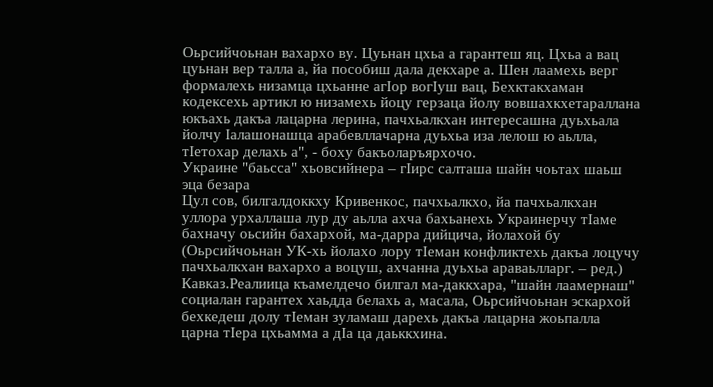Оьрсийчоьнан вахархо ву. Цуьнан цхьа а гарантеш яц. Цхьа а вац цуьнан вер талла а, йа пособиш дала декхаре а. Шен лаамехь верг формалехь низамца цхьанне агIор вогIуш вац, Бехктакхаман кодексехь артикл ю низамехь йоцу герзаца йолу вовшахкхетараллана юкъахь дакъа лацарна лерина, пачхьалкхан интересашна дуьхьала йолчу Iалашонашца арабевллачарна дуьхьа иза лелош ю аьлла, тIетохар делахь а", - боху бакъоларъярхочо.
Украине "баьсса" хьовсийнера – гIирс салташа шайн чоьтах шаьш эца безара
Цул сов, билгалдоккху Кривенкос, пачхьалкхо, йа пачхьалкхан уллора урхаллаша лур ду аьлла ахча бахьанехь Украинерчу тIаме бахначу оьсийн бахархой, ма-дарра дийцича, йолахой бу (Оьрсийчоьнан УК-хь йолахо лору тIеман конфликтехь дакъа лоцучу пачхьалкхан вахархо а воцуш, ахчанна дуьхьа араваьлларг. – ред.)
Кавказ.Реалиица къамелдечо билгал ма-даккхара, "шайн лаамернаш" социалан гарантех хаьдда белахь а, масала, Оьрсийчоьнан эскархой бехкедеш долу тIеман зуламаш дарехь дакъа лацарна жоьпалла царна тIера цхьамма а дIа ца даьккхина.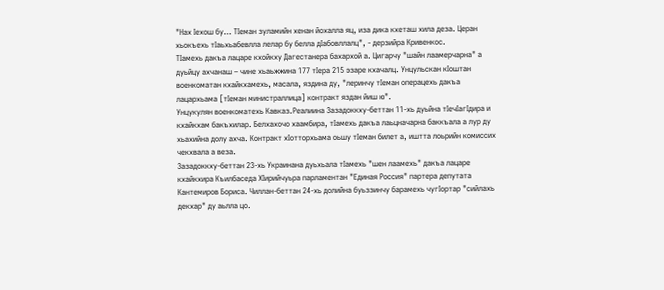"Нах Iехош бу… ТIеман зуламийн хенан йохалла яц, иза дика кхеташ хила деза. Церан хьокъехь тIаьхьабевлла лелар бу белла дIабовллалц", - дерзийра Кривенкос.
ТIамехь дакъа лацаре кхойкху Дагестанера бахархой а. Цигарчу "шайн лаамерчарна" а дуьйцу ахчанаш – чине хьаьжжина 177 тIера 215 эзаре кхачалц. Унцульскан кIоштан военкоматан кхайкхамехь, масала, яздина ду, "леринчу тIеман операцехь дакъа лацархьама [тIеман министраллица] контракт яздан йиш ю".
Унцукулян военкоматехь Кавказ.Реалиина Зазадоккху-беттан 11-хь дуьйна тIечIагIдира и кхайкхам бакъхилар. Белхахочо хаамбира, тIамехь дакъа лаьцначарна баккъала а лур ду хьахийна долу ахча. Контракт хIотторхьама оьшу тIеман билет а, иштта лоьрийн комиссих чекхвала а веза.
Зазадоккху-беттан 23-хь Украинана дуьхьала тIамехь "шен лаамехь" дакъа лацаре кхайкхира Къилбаседа ХIирийчуьра парламентан "Единая Россия" партера депутата Кантемиров Бориса. Чиллан-беттан 24-хь долийна буьззинчу барамехь чугIортар "сийлахь декхар" ду аьлла цо.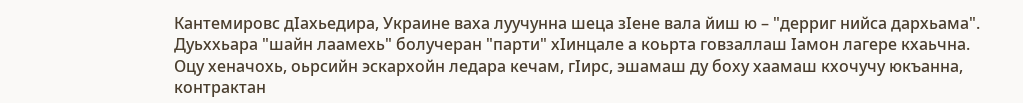Кантемировс дIахьедира, Украине ваха луучунна шеца зIене вала йиш ю – "дерриг нийса дархьама". Дуьххьара "шайн лаамехь" болучеран "парти" хIинцале а коьрта говзаллаш Iамон лагере кхаьчна.
Оцу хеначохь, оьрсийн эскархойн ледара кечам, гIирс, эшамаш ду боху хаамаш кхочучу юкъанна, контрактан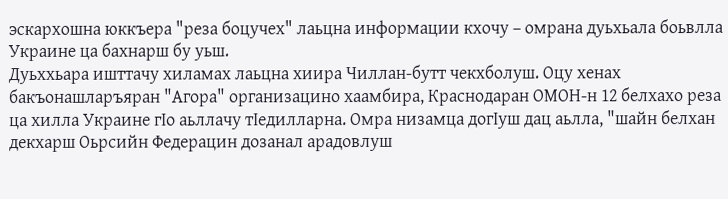эскархошна юккъера "реза боцучех" лаьцна информации кхочу – омрана дуьхьала боьвлла Украине ца бахнарш бу уьш.
Дуьххьара ишттачу хиламах лаьцна хиира Чиллан-бутт чекхболуш. Оцу хенах бакъонашларъяран "Агора" организацино хаамбира, Краснодаран ОМОН-н 12 белхахо реза ца хилла Украине гIо аьллачу тIедилларна. Омра низамца догIуш дац аьлла, "шайн белхан декхарш Оьрсийн Федерацин дозанал арадовлуш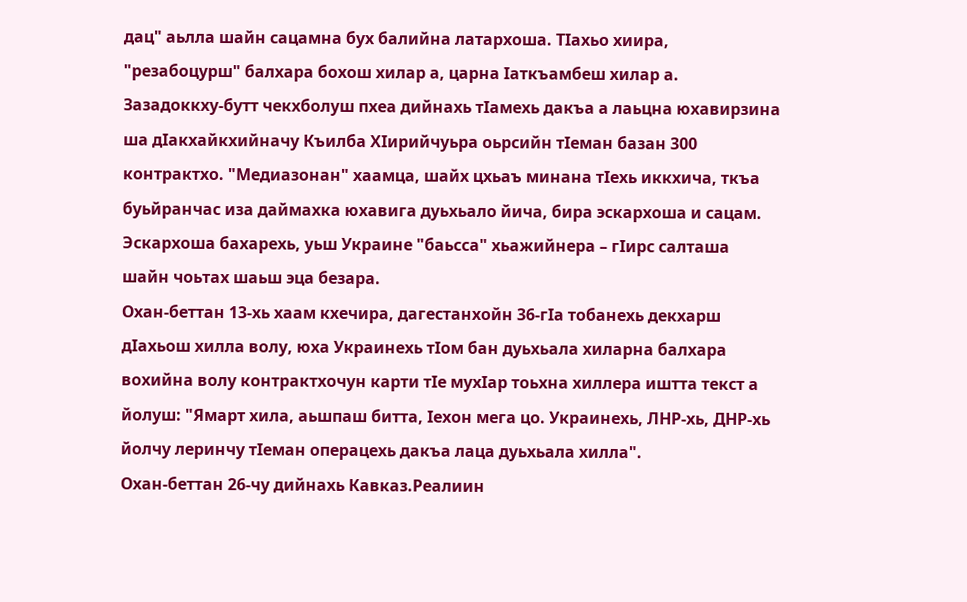дац" аьлла шайн сацамна бух балийна латархоша. ТIахьо хиира, "резабоцурш" балхара бохош хилар а, царна Iаткъамбеш хилар а.
Зазадоккху-бутт чекхболуш пхеа дийнахь тIамехь дакъа а лаьцна юхавирзина ша дIакхайкхийначу Къилба ХIирийчуьра оьрсийн тIеман базан 300 контрактхо. "Медиазонан" хаамца, шайх цхьаъ минана тIехь иккхича, ткъа буьйранчас иза даймахка юхавига дуьхьало йича, бира эскархоша и сацам. Эскархоша бахарехь, уьш Украине "баьсса" хьажийнера – гIирс салташа шайн чоьтах шаьш эца безара.
Охан-беттан 13-хь хаам кхечира, дагестанхойн 36-гIа тобанехь декхарш дIахьош хилла волу, юха Украинехь тIом бан дуьхьала хиларна балхара вохийна волу контрактхочун карти тIе мухIар тоьхна хиллера иштта текст а йолуш: "Ямарт хила, аьшпаш битта, Iехон мега цо. Украинехь, ЛНР-хь, ДНР-хь йолчу леринчу тIеман операцехь дакъа лаца дуьхьала хилла".
Охан-беттан 26-чу дийнахь Кавказ.Реалиин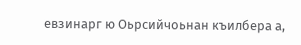евзинарг ю Оьрсийчоьнан къилбера а,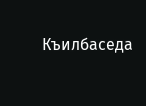Къилбаседа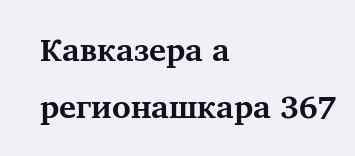Кавказера а регионашкара 367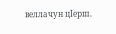веллачун цIерш.